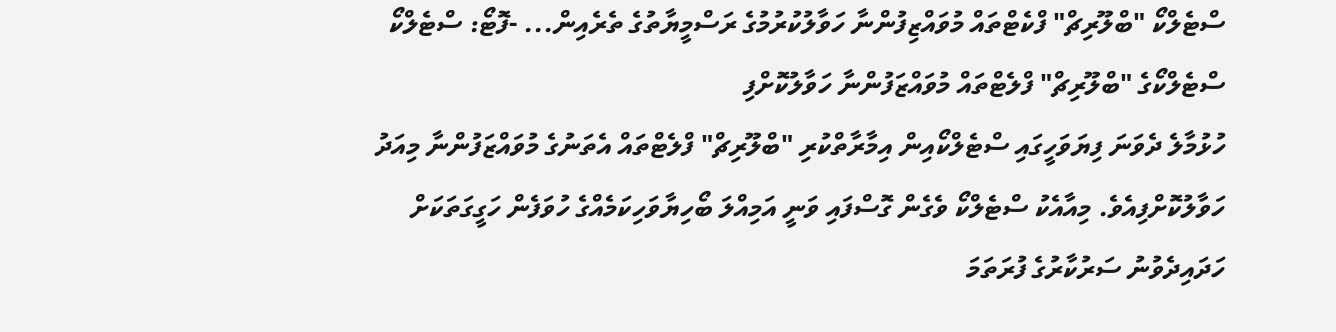ސްޓެލްކޯ "ބްލޫރިޗް" ފްކެޓްތައް މުވައްޒިފުންނާ ހަވާލުކުރުމުގެ ރަސްމީޔާތުގެ ތެރެއިން... -ފޮޓޯ: ސްޓެލްކޯ
ސްޓެލްކޯގެ "ބްލޫރިޗް" ފްލެޓްތައް މުވައްޒަފުންނާ ހަވާލުކޮށްފި
ހުޅުމާލެ ދެވަނަ ފިޔަވަހީގައި ސްޓެލްކޯއިން އިމާރާތްކުރި "ބްލޫރިޗް" ފްލެޓްތައް އެތަނުގެ މުވައްޒަފުންނާ މިއަދު ހަވާލުކޮށްފިއެވެ. މިއާއެކު ސްޓެލްކޯ ވެގެން ގޮސްފައި ވަނީ އަމިއްލަ ބޯހިޔާވަހިކަމެއްގެ ހުވަފެން ހަގީގަތަކަށް ހަދައިދެވުނު ސަރުކާރުގެ ފުރަތަމަ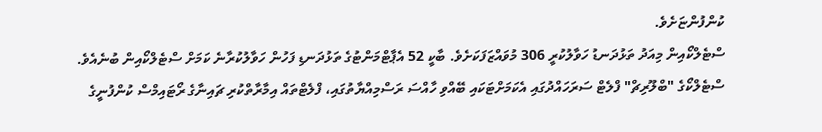ކުންފުންޏަށެވެ.
ސްޓެލްކޯއިން މިއަދު ތަޅުދަނޑު ހަވާލުކުރީ 306 މުވައްޒަފަކަށެވެ. ބާކީ 52 އެޕާޓްމަންޓުގެ ތަޅުދަނޑި ފަހުން ހަވާލުކުރާނެ ކަމަށް ސްޓެލްކޯއިން ބުނެއެވެ.
ސްޓެލްކޯގެ "ބްލޫރިޗް" ފްލެޓް ސަރަހައްދުގައި އެކަމަށްޓަކައި ބޭއްވި ހާއްސަ ރަސްމިއްޔާތުގައި، ފްލެޓްތައް އިމާރާތްކުރި ޗައިނާގެ ރޯޓައިމްސް ކުންފުނީގެ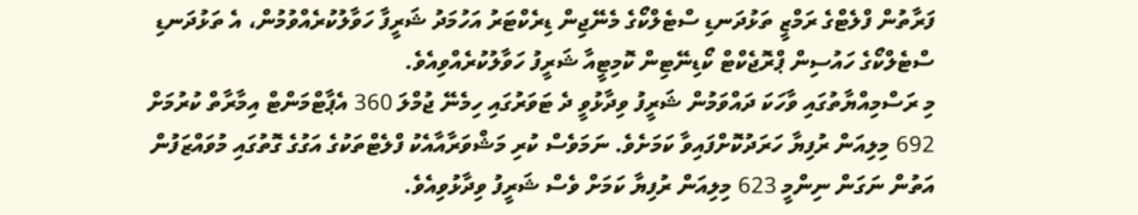ފަރާތުން ފްލެޓްގެ ރަމްޒީ ތަޅުދަނޑި ސްޓެލްކޯގެ މެނޭޖިން ޑިރެކްޓަރު އަހުމަދު ޝަރީފާ ހަވާލުކުރެއްވުމުން، އެ ތަޅުދަނޑި ސްޓެލްކޯގެ ހައުސިން ޕްރޮޖެކްޓް ކޯޑިނޭޓިން ކޮމިޓީއާ ޝަރީފު ހަވާލުކުރެއްވިއެވެ.
މި ރަސްމިއްޔާތުގައި ވާހަކަ ދައްވަމުން ޝަރީފު ވިދާޅުވީ ދެ ޓަވަރުގައި ހިމެނޭ ޖުމްލަ 360 އެޕާޓްމަންޓް އިމާރާތް ކުރުމަށް 692 މިލިއަން ރުފިޔާ ހަރަދުކޮށްފައިވާ ކަމަށެވެ. ނަމަވެސް ކުރި މަޝްވަރާއާއެކު ފްލެޓްތަކުގެ އަގުގެ ގޮތުގައި މުވައްޒަފުން އަތުން ނަގަން ނިންމީ 623 މިލިއަން ރުފިޔާ ކަމަށް ވެސް ޝަރީފު ވިދާޅުވިއެވެ.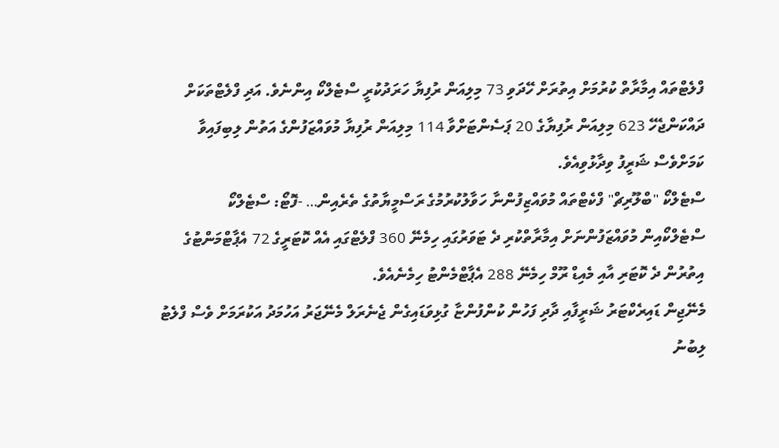ފްލެޓްތައް އިމާރާތް ކުރުމަށް އިތުރަށް ހޭދަވި 73 މިލިއަން ރުފިޔާ ހަރަދުކުރީ ސްޓެލްކޯ އިންނެވެ. އަދި ފްލެޓްތަކަށް ދައްކަންޖެހޭ 623 މިލިއަން ރުފިޔާގެ 20 ޕަސެންޓަށްވާ 114 މިލިއަން ރުފިޔާ މުވައްޒަފުންގެ އަތުން ލިބިފައިވާ ކަމަށްވެސް ޝަރީފު ވިދާޅުވިއެވެ.
ސްޓެލްކޯ "ބްލޫރިޗް" ފްކެޓްތައް މުވައްޒިފުންނާ ހަވާލުކުރުމުގެ ރަސްމީޔާތުގެ ތެރެއިން… -ފޮޓޯ: ސްޓެލްކޯ
ސްޓެލްކޯއިން މުވައްޒަފުންނަށް އިމާރާތްކުރި ދެ ޓަވަރުގައި ހިމެނޭ 360 ފްލެޓްގައި އެއް ކޮޓަރީގެ 72 އެޕާޓްމަންޓުގެ އިތުރުން ދެ ކޮޓަރި އާއި މެއިޑް ރޫމް ހިމެނޭ 288 އެޕާޓްމެންޓު ހިމެނެއެވެ.
މެނޭޖިން ޑައިރެކްޓަރު ޝަރީފާއި ދާދި ފަހުން ކުންފުންޏާ ގުޅިވަޑައިގެން ޖެނެރަލް މެނޭޖަރު އަހުމަދު އަކުރަމަށް ވެސް ފްލެޓު ލިބުނު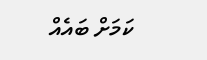ކަމަށް ބައެއް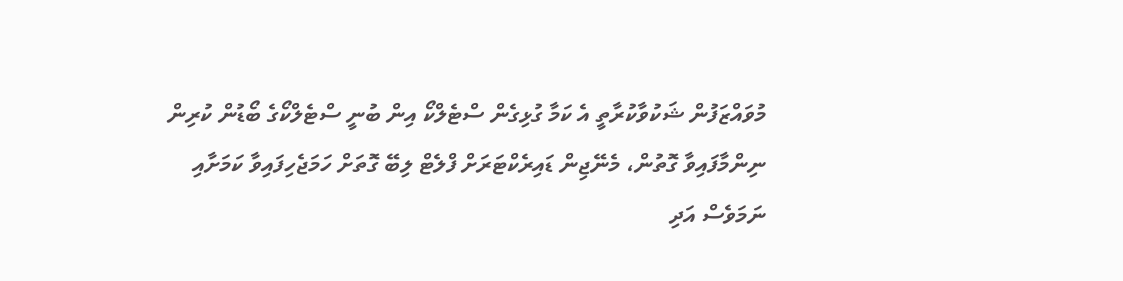މުވައްޒަފުން ޝަކުވާކުރާތީ އެ ކަމާ ގުޅިގެން ސްޓެލްކޯ އިން ބުނީ ސްޓެލްކޯގެ ބޯޑުން ކުރިން ނިންމާފައިވާ ގޮތުން، މެނޭޖިން ޑައިރެކްޓަރަށް ފްލެޓް ލިބޭ ގޮތަށް ހަމަޖެހިފައިވާ ކަމަށާއި ނަމަވެސް އަދި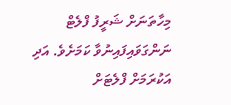މިހާތަނަށް ޝަރީފު ފްލެޓް ނަންގަވައިފައިނުވާ ކަމަށެވެ. އަދި އަކުރަމަށް ފްލެޓަށް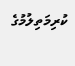ކުރިމަތިލުމުގެ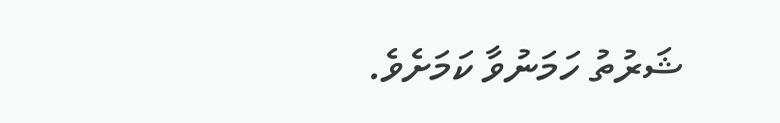ޝަރުތު ހަމަނުވާ ކަމަށެވެ.